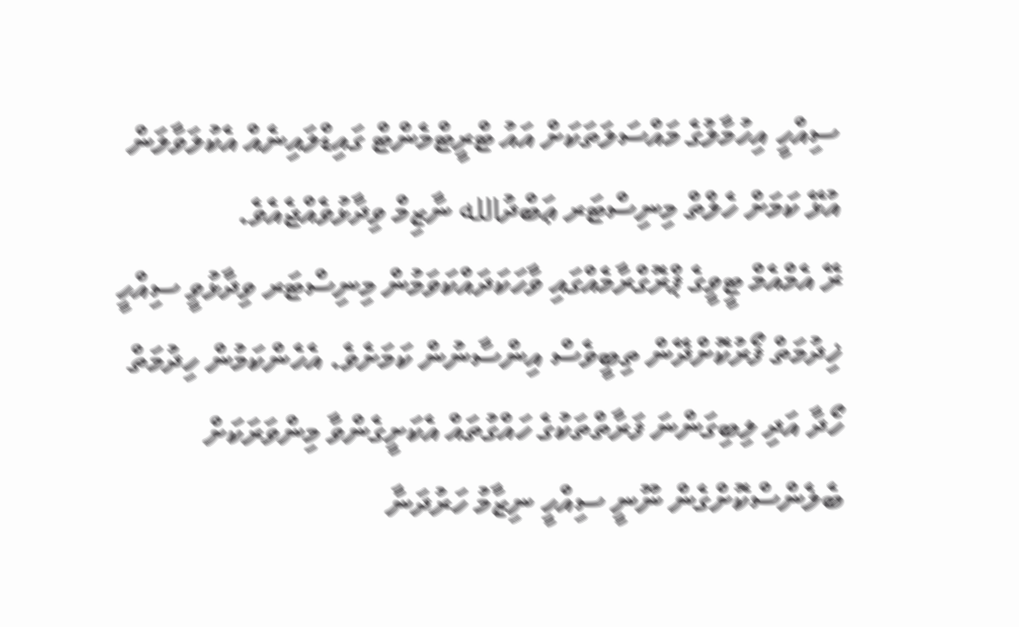ސިއްހީ އިހުމާލުގެ މައްސަލަތަކަށް އައު ޓްރީޓްމެންޓް ގައިޑްލައިނެއް އެކުލަވާލަން އުޅޭ ކަމަށް ހެލްތް މިނިސްޓަރ ޢަބްދުالله ނާޒިމް ވިދާޅުވެއްޖެއެވެ.
ރޭ އެމްއެމް ޓީވީގެ ޕްރޮގްރާމެއްގައި ވާހަކަދައްކަވަމުން މިނިސްޓަރ ވިދާޅުވީ ސިއްހީ ޚިދުމަތް ފޯރުކޮށްދޭން ތިބީވެސް އިންސާނުން ކަމަށެވެ. އެހެންކަމުން ހިދުމަތް ހޯދާ އަދި ލިބިގަންނަ ފަރާތްތަކުގެ ހައްގުތައް އެކަށީގެންވާ މިންވަރަކަށް ބެލެންސްކޮށްގެން ނޫނީ ސިއްހީ ނިޒާމު ހަރުދަނާ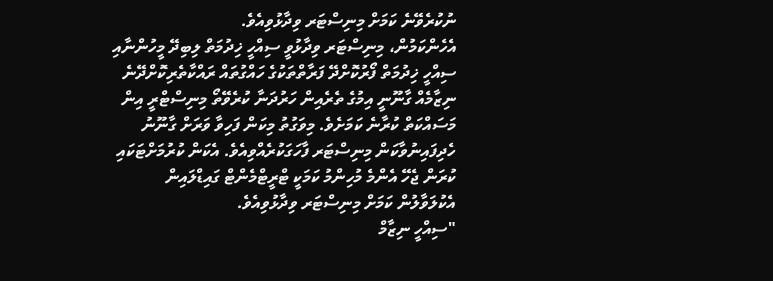ނުކުރެވޭނެ ކަމަށް މިނިސްޓަރ ވިދާޅުވިއެވެ.
އެހެންކަމުން، މިނިސްޓަރ ވިދާޅުވީ ސިއްހީ ޚިދުމަތް ލިބިދޭ މީހުންނާއި ސިއްހީ ޚިދުމަތް ފޯރުކޮށްދޭ ފަރާތްތަކުގެ ހައްގުތައް ރައްކާތެރިކޮށްދޭނެ ނިޒާމެއް ގާނޫނީ އިމުގެ ތެރެއިން ހަރުދަނާ ކުރެވޭތޯ މިނިސްޓްރީ އިން މަސައްކަތް ކުރާނެ ކަމަށެވެ. މިވަގުތު މިކަން ފަހިވާ ވަރަށް ގާނޫނު ހެދިފައިނުވާކަން މިނިސްޓަރ ފާހަގަކުރެއްވިއެވެ. އެކަން ކުރުމަށްޓަކައި ކުރަން ޖެހޭ އެންމެ މުހިންމު ކަމަކީ ޓްރީޓްމެންޓް ގައިޑްލައިން އެކުލަވާލުން ކަމަށް މިނިސްޓަރ ވިދާޅުވިއެވެ.
"ސިއްހީ ނިޒާމް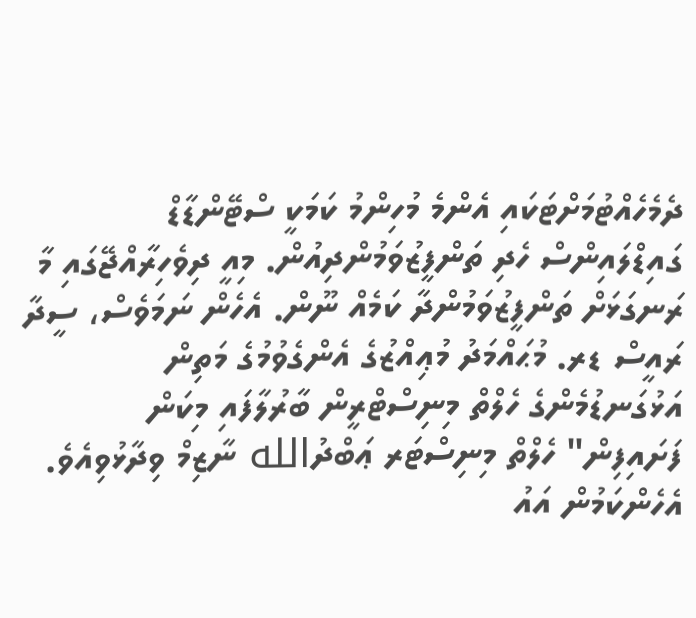ދެމެހެއްޓުމަށްޓަކައި އެންމެ މުހިންމު ކަމަކީ ސްޓޭންޑާޑް ގައިޑްލައިންސް ހެދި ތަންފީޒުވަމުންދިއުން. މިއީ ދިވެހިރާއްޖޭގައި މާ ރަނގަޅަށް ތަންފީޒުވަމުންދާ ކަމެއް ނޫން. އެހެން ނަމަވެސް، ސީދާ ރައީސް ޑރ. މުޙައްމަދު މުޢިއްޒުގެ އެންގެވުމުގެ މަތިން އަޅުގަނޑުމެންގެ ހެލްތް މިނިސްޓްރީން ބާރުލާފައި މިކަން ފަށައިފިން" ހެލްތް މިނިސްޓަރ ޢަބްދުالله ނާޒިމް ވިދާޅުވިއެވެ.
އެހެންކަމުން އައު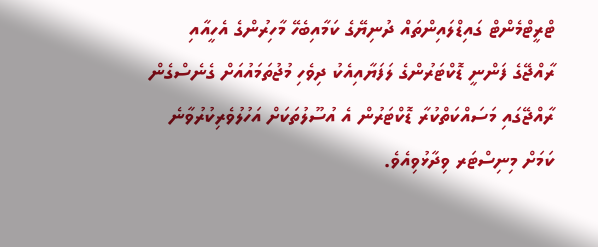ޓްރީޓްމެންޓް ގައިޑްލައިންތައް ދުނިޔޭގެ ކަމާއިބެހޭ މާހިރުންގެ އެހީއާއި ރާއްޖޭގެ ފަންނީ ޑޮކްޓަރުންގެ ލަފަޔާއިއެކު ދިވެހި މުޖުތަމައުއަށް ގެނެސްގެން ރާއްޖޭގައި މަސައްކަތްކުރާ ޑޮކްޓަރުން އެ އުސޫލުތަކަށް އަހުލުވެރިކުރުވާނެ ކަމަށް މިނިސްޓަރ ވިދާޅުވިއެވެ.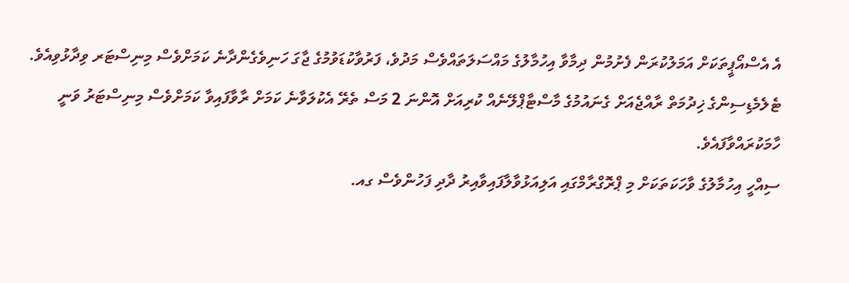އެ އެސްއޯޕީތަކަށް އަމަލުކުރަން ފެށުމުން ދިމާވާ އިހުމާލުގެ މައްސަލަތައްވެސް މަދުވެ، ފަރުވާކުޑަވުމުގެ ޖާގަ ހަނިވެގެންދާނެ ކަމަށްވެސް މިނިސްޓަރ ވިދާޅުވިއެވެ.
ޓެލެމެޑިސިންގެ ޚިދުމަތް ރާއްޖެއަށް ގެނައުމުގެ މާސްޓާޕްލޭނެއް ކުރިއަށް އޮންނަ 2 މަސް ތެރޭ އެކުލަވާނެ ކަމަށް ރާވާފައިވާ ކަމަށްވެސް މިނިސްޓަރު ވަނީ ހާމަކުރައްވާފައެވެ.
ސިއްހީ އިހުމާލުގެ ވާހަކަތަކަށް މި ޕްރޮގްރާމްގައި އަލިއަޅުވާލާފައިވާއިރު ދާދި ފަހުންވެސް ގއ.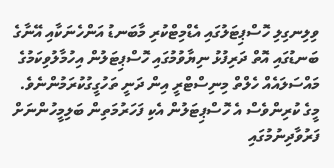ވިލިނގިލި ހޮސްޕިޓަލުގައި އެޑްމިޓްކުރި މާބަނޑު އަންހެނަކާއި އޭނާގެ ބަނޑުގައި އޮތް ދަރިފުޅު ނިޔާވުމުގައި ހޮސްޕިޓަލުން އިހުމާލުވިކަމުގެ މައްސަލައެއް ހެލްތް މިނިސްޓްރީ އިން ދަނީ ތަހުގީގުކުރަމުންނެވެ. މީގެ ކުރިންވެސް އެ ހޮސްޕިޓަލުން އެކި ފަހަރުމަތިން ބަލިމީހުންނަށް ފަރުވާދިނުމުގައި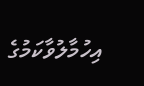އިހުމާލުވާކަމުގެ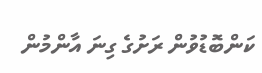ކަންބޮޑުވުން ރަށުގެ ގިނަ އާންމުން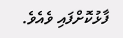ފާޅުކޮށްފައި ވެއެވެ.